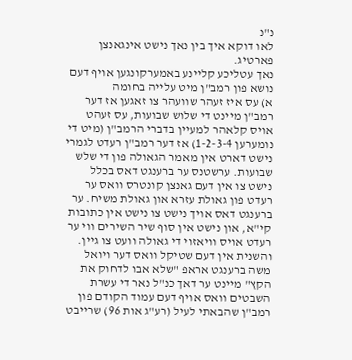נ"נ
לאו דוקא איך בין נאך נישט אינגאנצן פארטיג.
נאך עטליכע קליינע באמערקונגען אויף דעם נושא פון רמב"ן מיט עלייה בחומה
א) עס איז זעהר שוועהר צו זאגען אז דער רמב"ן מיינט די שלוש שבועות, עס זעהט אויס קלאהר למעיין בדברי הרמב"ן (מיט די נומערען 1-2-3-4) אז דער רמב"ן רעדט לגמרי נישט דארט אין מאמר הגאולה פון די שלש שבועות. ערשטנס ער ברענגט דאס בכלל נישט צו אין דעם גאנצן קונטרס וואס ער רעדט פון גאולת עזרא און גאולת משיח. ער ברענגט דאס אויך נישט צו נישט אין כתובות קי"א, און נישט אין סוף שיר השירים ווי ער רעדט אויס וויאזוי די גאולה וועט צו גיין.
והשנית אין דעם שטיקל וואס דער ויואל משה ברענגט אראפ "שלא אבו לדחוק את הקץ" מיינט ער דאך כנ"ל נאר די עשרת השבטים וואס אויף דעם עמוד הקודם פון רמב"ן שהבאתי לעיל (רע"ג אות 96) שרייבט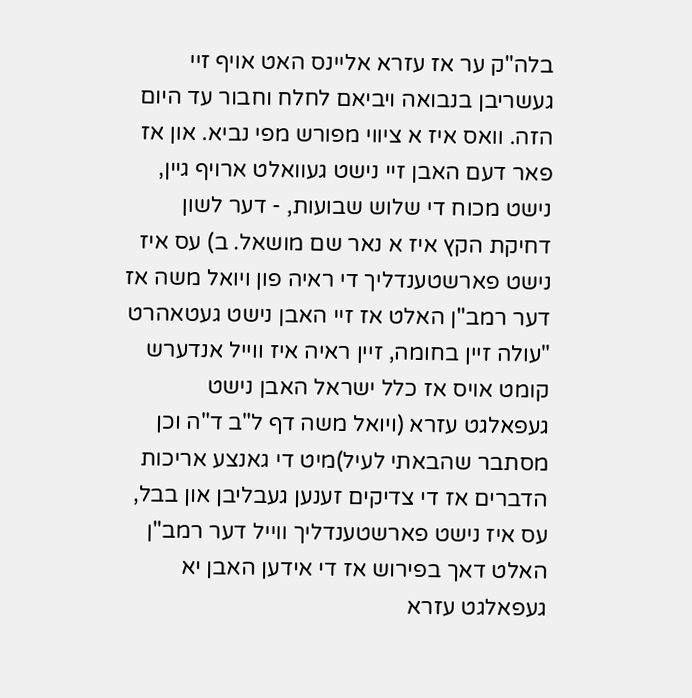בלה"ק ער אז עזרא אליינס האט אויף זיי געשריבן בנבואה ויביאם לחלח וחבור עד היום הזה. וואס איז א ציווי מפורש מפי נביא. און אז פאר דעם האבן זיי נישט געוואלט ארויף גיין, נישט מכוח די שלוש שבועות, - דער לשון דחיקת הקץ איז א נאר שם מושאל. ב) עס איז נישט פארשטענדליך די ראיה פון ויואל משה אז דער רמב"ן האלט אז זיי האבן נישט געטאהרט "עולה זיין בחומה, זיין ראיה איז ווייל אנדערש קומט אויס אז כלל ישראל האבן נישט געפאלגט עזרא (ויואל משה דף ל"ב ד"ה וכן מסתבר שהבאתי לעיל)מיט די גאנצע אריכות הדברים אז די צדיקים זענען געבליבן און בבל, עס איז נישט פארשטענדליך ווייל דער רמב"ן האלט דאך בפירוש אז די אידען האבן יא געפאלגט עזרא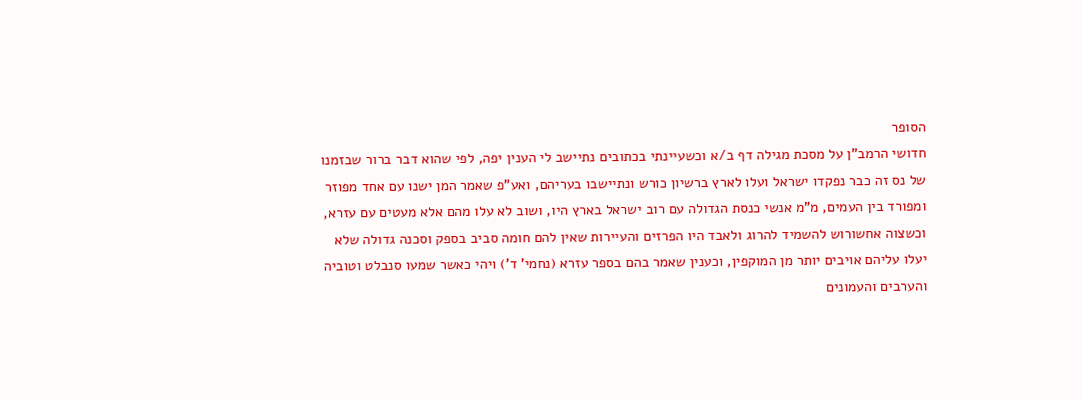הסופר
חדושי הרמב"ן על מסכת מגילה דף ב/א וכשעיינתי בכתובים נתיישב לי הענין יפה, לפי שהוא דבר ברור שבזמנו של נס זה כבר נפקדו ישראל ועלו לארץ ברשיון כורש ונתיישבו בעריהם, ואע"פ שאמר המן ישנו עם אחד מפוזר ומפורד בין העמים, מ"מ אנשי כנסת הגדולה עם רוב ישראל בארץ היו, ושוב לא עלו מהם אלא מעטים עם עזרא, וכשצוה אחשורוש להשמיד להרוג ולאבד היו הפרזים והעיירות שאין להם חומה סביב בספק וסכנה גדולה שלא יעלו עליהם אויבים יותר מן המוקפין, וכענין שאמר בהם בספר עזרא (נחמי' ד') ויהי כאשר שמעו סנבלט וטוביה והערבים והעמונים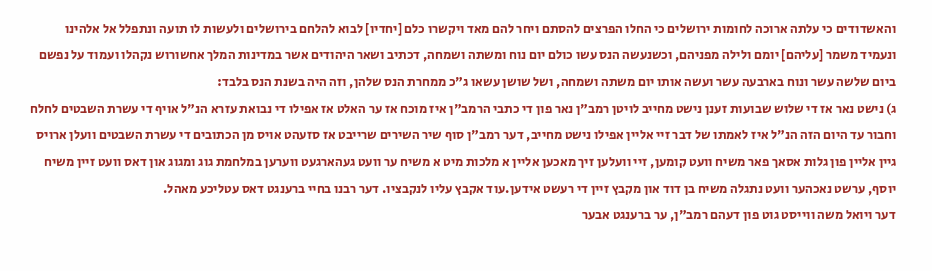והאשדודים כי עלתה ארוכה לחומות ירושלים כי החלו הפרצים להסתם ויחר להם מאד ויקשרו כלם [יחדיו] לבוא להלחם בירושלים ולעשות לו תועה ונתפלל אל אלהינו ונעמיד משמר [עליהם] יומם ולילה מפניהם, וכשנעשה הנס עשו כולם יום נוח ומשתה ושמחה, דכתיב ושאר היהודים אשר במדינות המלך אחשורוש נקהלו ועמוד על נפשם ביום שלשה עשר ונוח בארבעה עשר ועשה אותו יום משתה ושמחה, ושל שושן עשאו ג"כ ממחרת הנס שלהן, וזה היה בשנת הנס בלבד:
ג) נישט נאר אז די שלוש שבועות זענן נישט מחייב לויטן רמב"ן נאר פון די כתבי הרמב"ן איז מוכח אז ער האלט אז אפילו די נבואת עזרא הנ"ל אויף די עשרת השבטים לחלח וחבור עד היום הזה הנ"ל איז לאמתו של דבר זיי אליין אפילו נישט מחייב, דער רמב"ן סוף שיר השירים שרייבט אז סזעהט אויס מן הכתובים די עשרת השבטים וועלן ארויס גיין אליין פון גלות אסאך פאר משיח וועט קומען, זיי וועלען זיך מאכען אליין א מלכות מיט א משיח ער וועט געהארגעט ווערען במלחמת גוג ומגוג און דאס וועט זיין משיח יוסף, ערשט נאכהער וועט נתגלה משיח בן דוד און מקבץ זיין די רעשט אידען.עוד אקבץ עליו לנקבציו. דער רבנו בחיי ברענגט דאס עטליכע מאהל.
דער ויואל משה ווייסט גוט פון דעהם רמב"ן, ער ברענגט אבער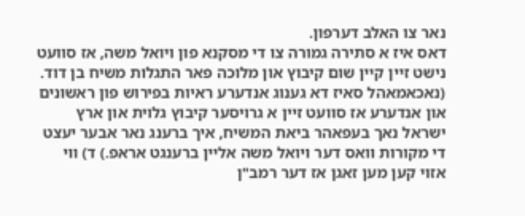נאר צו האלב דערפון.
דאס איז א סתירה גמורה צו די מסקנא פון ויואל משה, אז סוועט נישט זיין קיין שום קיבוץ און מלוכה פאר התגלות משיח בן דוד.
(נאכאמאהל סאיז דא גענוג אנדערע ראיות בפירוש פון ראשונים און אנדערע אז סוועט זיין א גרויסער קיבוץ גלוית און ארץ ישראל נאך בעפאהר ביאת המשיח, איך ברענג נאר אבער יעצט די מקורות וואס דער ויואל משה אליין ברענגט אראפ.) ד) ווי אזוי קען מען זאגן אז דער רמב"ן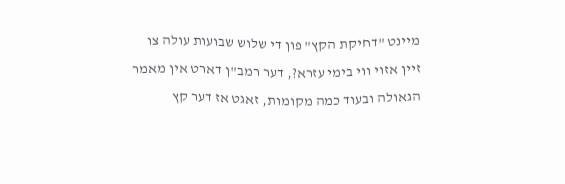מיינט "דחיקת הקץ" פון די שלוש שבועות עולה צו זיין אזוי ווי בימי עזרא?, דער רמב"ן דארט אין מאמר הגאולה ובעוד כמה מקומות, זאגט אז דער קץ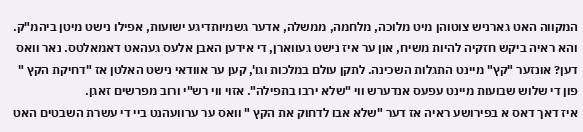המקווה האט גארניש צוטוהן מיט מלוכה, מלחמה, ממשלה, אדער גשמיותדיגע ישועות, אפילו נישט מיטן ביהמ"ק. והא ראיה ביקש חזקיה להיות משיח, און ער איז נישט געווארן, די אידען האבן אלעס געהאט דאמאלטס. נאר וואס דען? אונזער "קץ" מיינט התגלות השכינה. לתקן עולם במלכות וגו', קען ער אוודאי נישט האלטן אז "דחיקת הקץ " פון די שלוש שבועות מיינט עפעס אנדערש ווי "שלא ירבו בתפילה". אזוי ווי רש"י ורוב מפרשים זאגן.
איז דאך דאס א בפירושע ראיה אז דער "שלא אבו לדחוק את הקץ " וואס ער ערוועהנט ביי די עשרת השבטים האט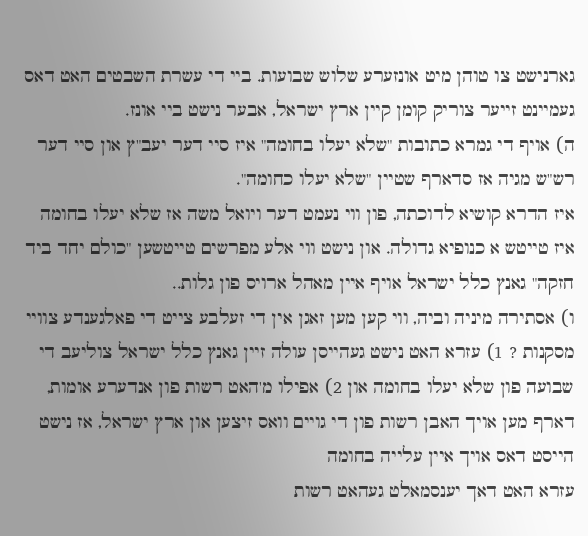גארנישט צו טוהן מיט אונזערע שלוש שבועות. ביי די עשרת השבטים האט דאס געמיינט זייער צוריק קומן קיין ארץ ישראל, אבער נישט ביי אונז.
ה) אויף די גמרא כתובות "שלא יעלו בחומה" איז סיי דער יעב"ץ און סיי דער רש"ש מגיה אז סדארף שטיין "שלא יעלו כחומה".
איז הדרא קושיא לדוכתה, פון ווי נעמט דער ויואל משה אז שלא יעלו בחומה איז טייטש א כנופיא גדולה. און נישט ווי אלע מפרשים טייטשען "כולם יחד ביד חזקה" גאנץ כלל ישראל אויף איין מאהל ארויס פון גלות..
ו) אסתירה מיניה וביה, ווי קען מען זאגן אין די זעלבע צייט די פאלגענדע צוויי מסקנות ? 1) עזרא האט נישט געהייסן עולה זיין גאנץ כלל ישראל צוליעב די שבועה פון שלא יעלו בחומה און 2) אפילו מ'האט רשות פון אנדערע אומות, דארף מען אויך האבן רשות פון די גויים וואס זיצען און ארץ ישראל, אז נישט הייסט דאס אויך איין עלייה בחומה
עזרא האט דאך יענסמאלט געהאט רשות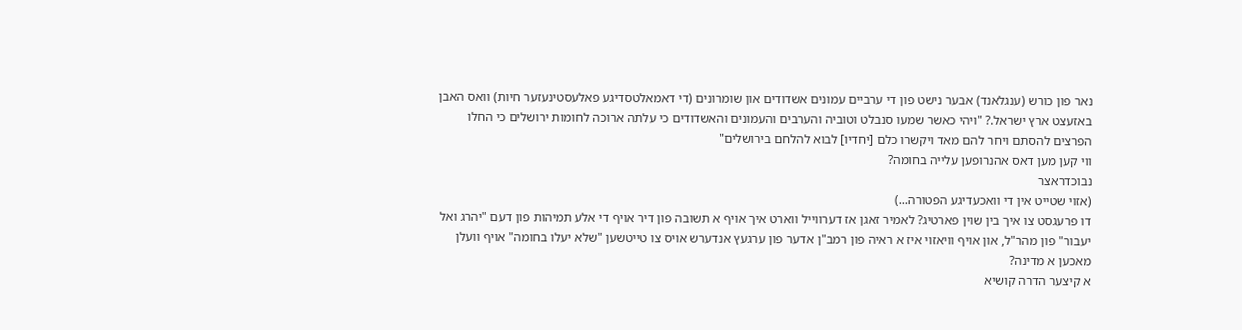נאר פון כורש (ענגלאנד) אבער נישט פון די ערביים עמונים אשדודים און שומרונים (די דאמאלטסדיגע פאלעסטינעזער חיות) וואס האבן באזעצט ארץ ישראל.? "ויהי כאשר שמעו סנבלט וטוביה והערבים והעמונים והאשדודים כי עלתה ארוכה לחומות ירושלים כי החלו הפרצים להסתם ויחר להם מאד ויקשרו כלם [יחדיו] לבוא להלחם בירושלים"
ווי קען מען דאס אהנרופען עלייה בחומה?
נבוכדראצר
(אזוי שטייט אין די וואכעדיגע הפטורה...)
דו פרעגסט צו איך בין שוין פארטיג? לאמיר זאגן אז דערווייל ווארט איך אויף א תשובה פון דיר אויף די אלע תמיהות פון דעם "יהרג ואל יעבור" פון מהר"ל, און אויף וויאזוי איז א ראיה פון רמב"ן אדער פון ערגעץ אנדערש אויס צו טייטשען "שלא יעלו בחומה" אויף וועלן מאכען א מדינה?
א קיצער הדרה קושיא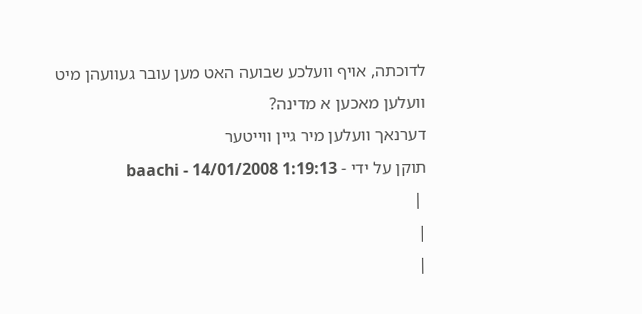לדוכתה, אויף וועלכע שבועה האט מען עובר געוועהן מיט וועלען מאכען א מדינה?
דערנאך וועלען מיר גיין ווייטער
תוקן על ידי - baachi - 14/01/2008 1:19:13
 |
|
|